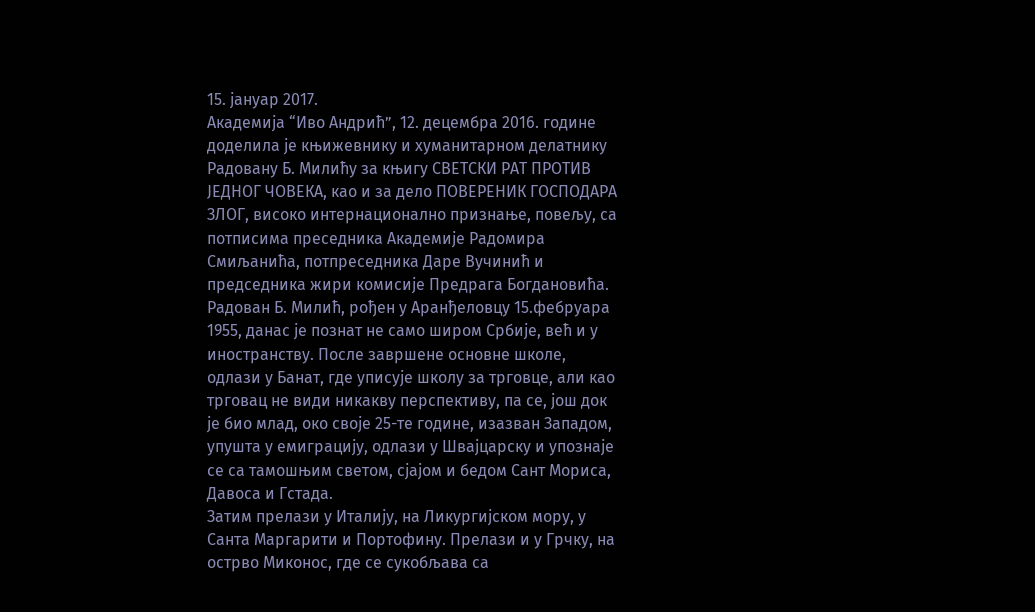15. јануар 2017.
Академија “Иво Андрић”, 12. децембра 2016. године доделила је књижевнику и хуманитарном делатнику Радовану Б. Милићу за књигу СВЕТСКИ РАТ ПРОТИВ ЈЕДНОГ ЧОВЕКА, као и за дело ПОВЕРЕНИК ГОСПОДАРА ЗЛОГ, високо интернационално признање, повељу, са потписима преседника Академије Радомира Смиљанића, потпреседника Даре Вучинић и председника жири комисије Предрага Богдановића.
Радован Б. Милић, рођен у Аранђеловцу 15.фебруара 1955, данас је познат не само широм Србије, већ и у иностранству. После завршене основне школе, одлази у Банат, где уписује школу за трговце, али као трговац не види никакву перспективу, па се, још док је био млад, око своје 25-те године, изазван Западом, упушта у емиграцију, одлази у Швајцарску и упознаје се са тамошњим светом, сјајом и бедом Сант Мориса, Давоса и Гстада.
Затим прелази у Италију, на Ликургијском мору, у Санта Маргарити и Портофину. Прелази и у Грчку, на острво Миконос, где се сукобљава са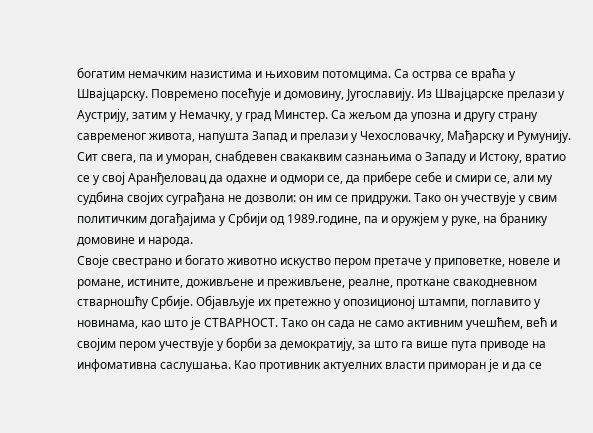богатим немачким назистима и њиховим потомцима. Са острва се враћа у Швајцарску. Повремено посећује и домовину, Југославију. Из Швајцарске прелази у Аустрију, затим у Немачку, у град Минстер. Са жељом да упозна и другу страну савременог живота, напушта Запад и прелази у Чехословачку, Мађарску и Румунију. Сит свега, па и уморан, снабдевен свакаквим сазнањима о Западу и Истоку, вратио се у свој Аранђеловац да одахне и одмори се, да прибере себе и смири се, али му судбина својих суграђана не дозволи: он им се придружи. Тако он учествује у свим политичким догађајима у Србији од 1989.године, па и оружјем у руке, на бранику домовине и народа.
Своје свестрано и богато животно искуство пером претаче у приповетке, новеле и романе, истините, доживљене и преживљене, реалне, проткане свакодневном стварношћу Србије. Објављује их претежно у опозиционој штампи, поглавито у новинама, као што је СТВАРНОСТ. Тако он сада не само активним учешћем, већ и својим пером учествује у борби за демократију, за што га више пута приводе на инфомативна саслушања. Као противник актуелних власти приморан је и да се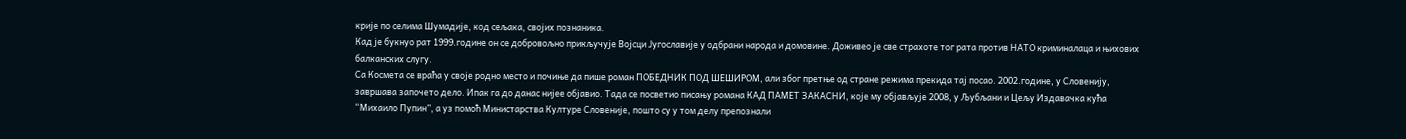крије по селима Шумадије, код сељака, својих познаника.
Кад је букнуо рат 1999.године он се добровољно прикључује Војсци Југославије у одбрани народа и домовине. Доживео је све страхоте тог рата против НАТО криминалаца и њихових балканских слугу.
Са Космета се враћа у своје родно место и почиње да пише роман ПОБЕДНИК ПОД ШЕШИРОМ, али због претње од стране режима прекида тај посао. 2002.године, у Словенију, завршава започето дело. Ипак га до данас нијее објавио. Тада се посветио писању романа КАД ПАМЕТ ЗАКАСНИ, које му објављује 2008, у Љубљани и Цељу Издавачка кућа “Михаило Пупин”, а уз помоћ Министарства Културе Словеније, пошто су у том делу препознали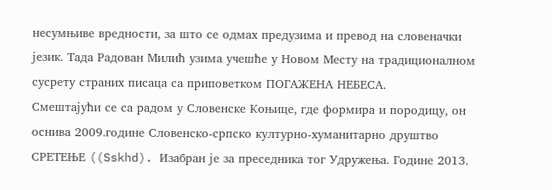несумњиве вредности, за што се одмах предузима и превод на словеначки језик. Тада Радован Милић узима учешће у Новом Месту на традиционалном сусрету страних писаца са приповетком ПОГАЖЕНА НЕБЕСА.
Смештајући се са радом у Словенске Коњице, где формира и породицу, он оснива 2009.године Словенско-српско културно-хуманитарно друштво СРЕТЕЊЕ ((Sskhd). Изабран је за преседника тог Удружења. Године 2013.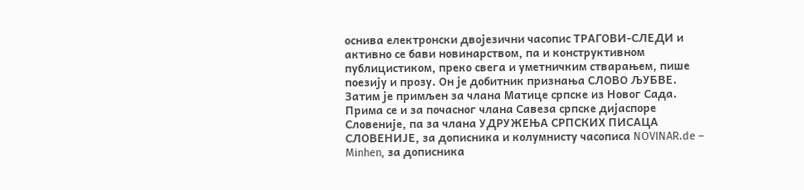оснива електронски двојезични часопис ТРАГОВИ-СЛЕДИ и активно се бави новинарством, па и конструктивном публицистиком, преко свега и уметничким стварањем, пише поезију и прозу. Он је добитник признања СЛОВО ЉУБВЕ. Затим је примљен за члана Матице српске из Новог Сада.
Прима се и за почасног члана Савеза српске дијаспоре Словеније, па за члана УДРУЖЕЊА СРПСКИХ ПИСАЦА СЛОВЕНИЈЕ, за дописника и колумнисту часописа NOVINAR.de – Minhen, за дописника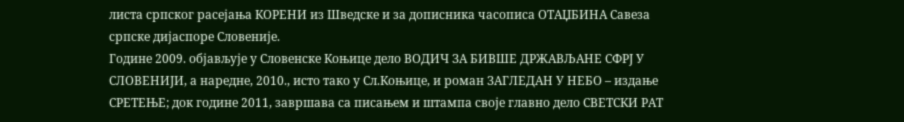листа српског расејања КОРЕНИ из Шведске и за дописника часописа ОТАЏБИНА Савеза српске дијаспоре Словеније.
Године 2009. објављује у Словенске Коњице дело ВОДИЧ ЗА БИВШЕ ДРЖАВЉАНЕ СФРЈ У СЛОВЕНИЈИ, а наредне, 2010., исто тако у Сл.Коњице, и роман ЗАГЛЕДАН У НЕБО – издање СРЕТЕЊЕ; док године 2011, завршава са писањем и штампа своје главно дело СВЕТСКИ РАТ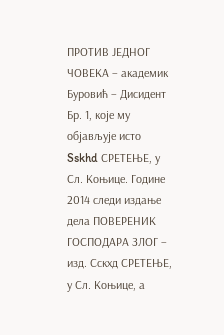ПРОТИВ ЈЕДНОГ ЧОВЕКА – академик Буровић – Дисидент Бр. 1, које му објављује исто Sskhd СРЕТЕЊЕ, у Сл. Коњице. Године 2014 следи издање дела ПОВЕРЕНИК ГОСПОДАРА ЗЛОГ – изд. Сскхд СРЕТЕЊЕ, у Сл. Коњице, а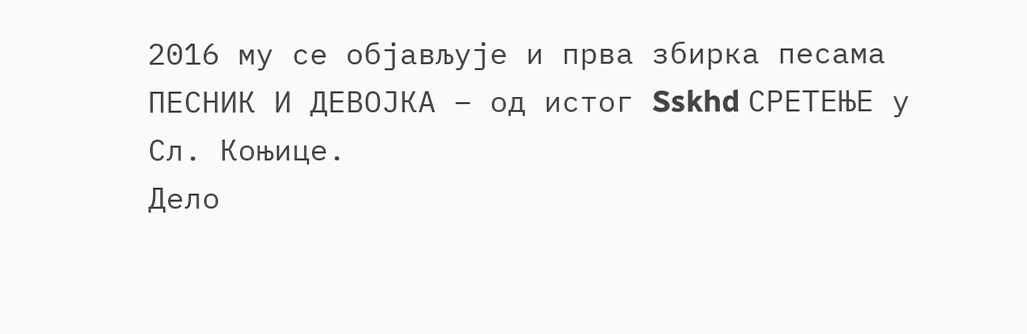2016 му се објављује и прва збирка песама ПЕСНИК И ДЕВОЈКА – од истог Sskhd СРЕТЕЊЕ у Сл. Коњице.
Дело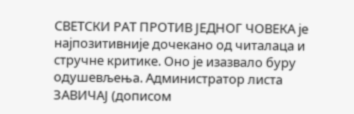СВЕТСКИ РАТ ПРОТИВ ЈЕДНОГ ЧОВЕКА је најпозитивније дочекано од читалаца и стручне критике. Оно је изазвало буру одушевљења. Администратор листа ЗАВИЧАЈ (дописом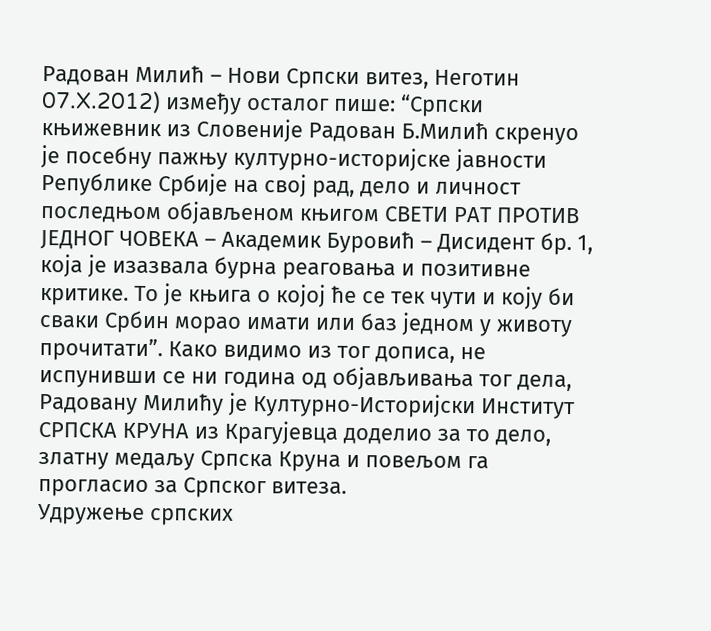Радован Милић – Нови Српски витез, Неготин 07.X.2012) између осталог пише: “Српски књижевник из Словеније Радован Б.Милић скренуо је посебну пажњу културно-историјске јавности Републике Србије на свој рад, дело и личност последњом објављеном књигом СВЕТИ РАТ ПРОТИВ ЈЕДНОГ ЧОВЕКА – Академик Буровић – Дисидент бр. 1, која је изазвала бурна реаговања и позитивне критике. То је књига о којој ће се тек чути и коју би сваки Србин морао имати или баз једном у животу прочитати”. Како видимо из тог дописа, не испунивши се ни година од објављивања тог дела, Радовану Милићу је Културно-Историјски Институт СРПСКА КРУНА из Крагујевца доделио за то дело, златну медаљу Српска Круна и повељом га прогласио за Српског витеза.
Удружење српских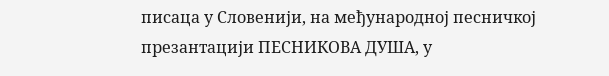писаца у Словенији, на међународној песничкој презантацији ПЕСНИКОВА ДУША, у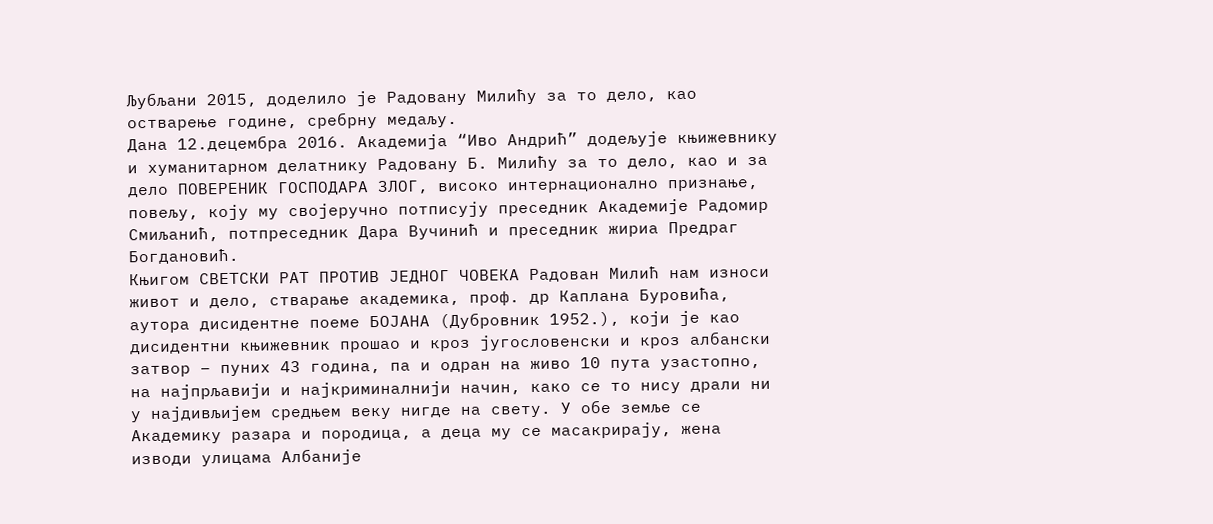Љубљани 2015, доделило је Радовану Милићу за то дело, као остварење године, сребрну медаљу.
Дана 12.децембра 2016. Академија “Иво Андрић” додељује књижевнику и хуманитарном делатнику Радовану Б. Милићу за то дело, као и за дело ПОВЕРЕНИК ГОСПОДАРА ЗЛОГ, високо интернационално признање, повељу, коју му својеручно потписују преседник Академије Радомир Смиљанић, потпреседник Дара Вучинић и преседник жириа Предраг Богдановић.
Књигом СВЕТСКИ РАТ ПРОТИВ ЈЕДНОГ ЧОВЕКА Радован Милић нам износи живот и дело, стварање академика, проф. др Каплана Буровића, аутора дисидентне поеме БОЈАНА (Дубровник 1952.), који је као дисидентни књижевник прошао и кроз југословенски и кроз албански затвор – пуних 43 година, па и одран на живо 10 пута узастопно, на најпрљавији и најкриминалнији начин, како се то нису драли ни у најдивљијем средњем веку нигде на свету. У обе земље се Академику разара и породица, а деца му се масакрирају, жена изводи улицама Албаније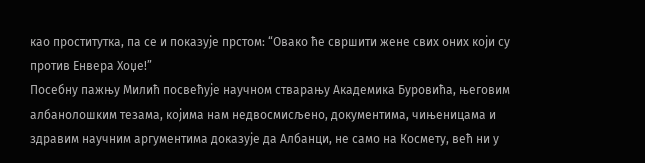као проститутка, па се и показује прстом: “Овако ће свршити жене свих оних који су против Енвера Хоџе!”
Посебну пажњу Милић посвећује научном стварању Академика Буровића, његовим албанолошким тезама, којима нам недвосмисљено, документима, чињеницама и здравим научним аргументима доказује да Албанци, не само на Космету, већ ни у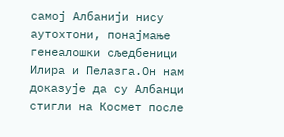самој Албанији нису аутохтони, понајмање генеалошки сљедбеници Илира и Пелазга.Он нам доказује да су Албанци стигли на Космет после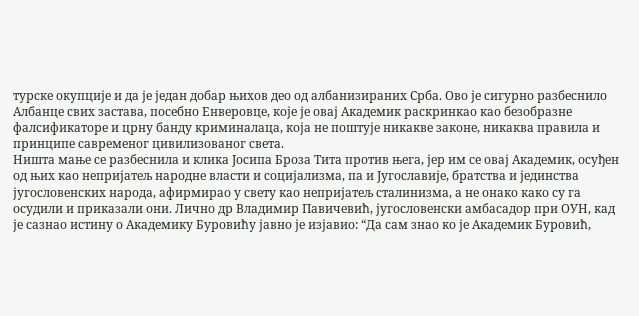турске окупције и да је један добар њихов део од албанизираних Срба. Ово је сигурно разбеснило Албанце свих застава, посебно Енверовце, које је овај Академик раскринкао као безобразне фалсификаторе и црну банду криминалаца, која не поштује никакве законе, никаква правила и принципе савременог цивилизованог света.
Ништа мање се разбеснила и клика Јосипа Броза Тита против њега, јер им се овај Академик, осуђен од њих као непријатељ народне власти и социјализма, па и Југославије, братства и јединства југословенских народа, афирмирао у свету као непријатељ сталинизма, а не онако како су га осудили и приказали они. Лично др Владимир Павичевић, југословенски амбасадор при ОУН, кад је сазнао истину о Академику Буровићу јавно је изјавио: “Да сам знао ко је Академик Буровић,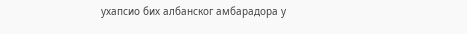ухапсио бих албанског амбарадора у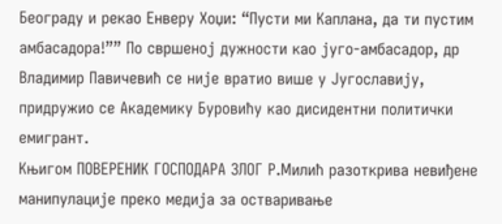Београду и рекао Енверу Хоџи: “Пусти ми Каплана, да ти пустим амбасадора!”” По свршеној дужности као југо-амбасадор, др Владимир Павичевић се није вратио више у Југославију, придружио се Академику Буровићу као дисидентни политички емигрант.
Књигом ПОВЕРЕНИК ГОСПОДАРА ЗЛОГ Р.Милић разоткрива невиђене манипулације преко медија за остваривање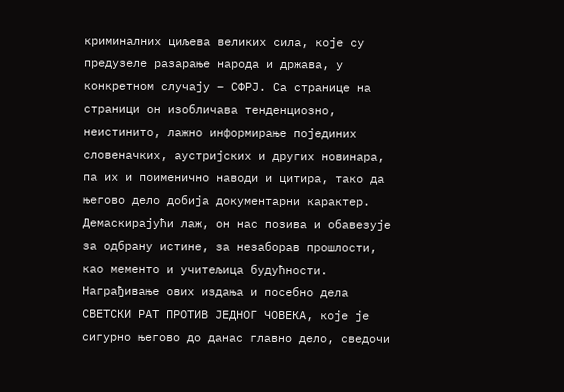криминалних циљева великих сила, које су предузеле разарање народа и држава, у конкретном случају – СФРЈ. Са странице на страници он изобличава тенденциозно, неистинито, лажно информирање појединих словеначких, аустријских и других новинара, па их и поименично наводи и цитира, тако да његово дело добија документарни карактер. Демаскирајући лаж, он нас позива и обавезује за одбрану истине, за незаборав прошлости, као мементо и учитељица будућности.
Награђивање ових издања и посебно дела СВЕТСКИ РАТ ПРОТИВ ЈЕДНОГ ЧОВЕКА, које је сигурно његово до данас главно дело, сведочи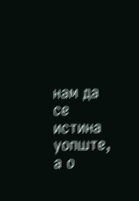нам да се истина уопште, а о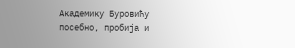Академику Буровићу посебно, пробија и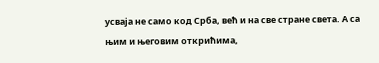усваја не само код Срба, већ и на све стране света. А са њим и његовим открићима,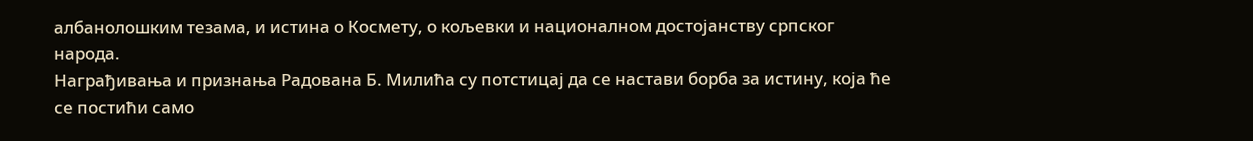албанолошким тезама, и истина о Космету, о кољевки и националном достојанству српског народа.
Награђивања и признања Радована Б. Милића су потстицај да се настави борба за истину, која ће се постићи само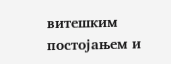витешким постојањем и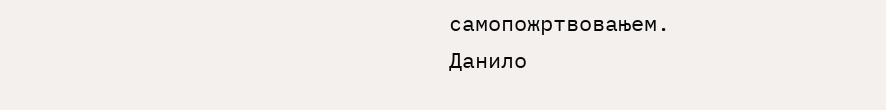самопожртвовањем.
Данило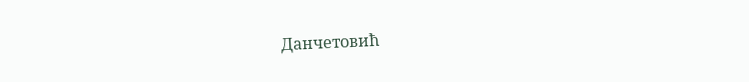Данчетовић